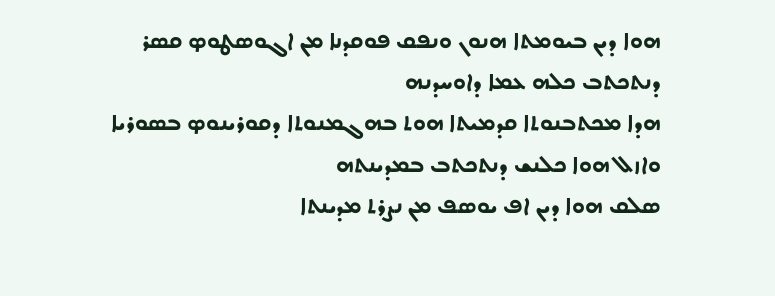ܗܘܐ ܕܝܢ ܒܝܘܡܬܐ ܗܢܘܢ ܘܢܦܩ ܦܘܩܕܢܐ ܡܢ ܐܓܘܤܛܘܤ ܩܤܪ ܕܢܬܟܬܒ ܟܠܗ ܥܡܐ ܕܐܘܚܕܢܗ
ܗܕܐ ܡܟܬܒܢܘܬܐ ܩܕܡܝܬܐ ܗܘܬ ܒܗܓܡܢܘܬܐ ܕܩܘܪܝܢܘܤ ܒܤܘܪܝܐ
ܘܐܙܠ ܗܘܐ ܟܠܢܫ ܕܢܬܟܬܒ ܒܡܕܝܢܬܗ
ܤܠܩ ܗܘܐ ܕܝܢ ܐܦ ܝܘܤܦ ܡܢ ܢܨܪܬ ܡܕܝܢܬܐ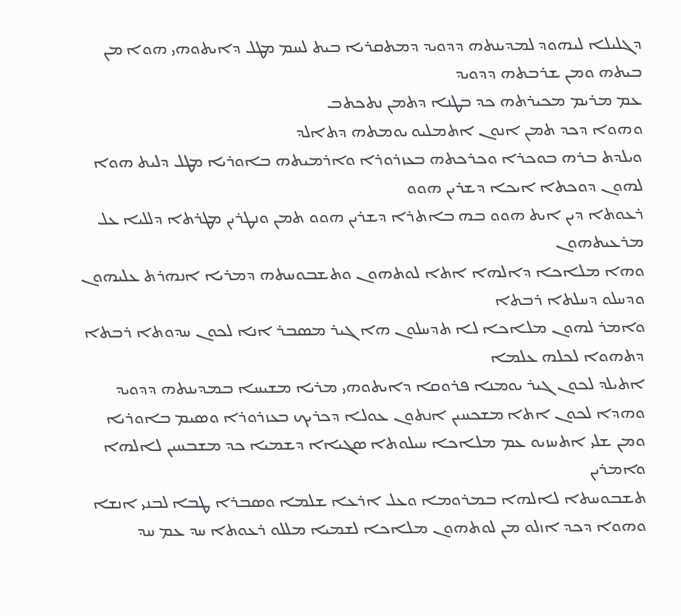ܕܓܠܝܠܐ ܠܝܗܘܕ ܠܡܕܝܢܬܗ ܕܕܘܝܕ ܕܡܬܩܪܝܐ ܒܝܬ ܠܚܡ ܡܛܠ ܕܐܝܬܘܗܝ ܗܘܐ ܡܢ ܒܝܬܗ ܘܡܢ ܫܪܒܬܗ ܕܕܘܝܕ
ܥܡ ܡܪܝܡ ܡܟܝܪܬܗ ܟܕ ܒܛܢܐ ܕܬܡܢ ܢܬܟܬܒ
ܘܗܘܐ ܕܟܕ ܬܡܢ ܐܢܘܢ ܐܬܡܠܝܘ ܝܘܡܬܗ ܕܬܐܠܕ
ܘܝܠܕܬ ܒܪܗ ܒܘܟܪܐ ܘܟܪܟܬܗ ܒܥܙܪܘܪܐ ܘܐܪܡܝܬܗ ܒܐܘܪܝܐ ܡܛܠ ܕܠܝܬ ܗܘܐ ܠܗܘܢ ܕܘܟܬܐ ܐܝܟܐ ܕܫܪܝܢ ܗܘܘ
ܪܥܘܬܐ ܕܝܢ ܐܝܬ ܗܘܘ ܒܗ ܒܐܬܪܐ ܕܫܪܝܢ ܗܘܘ ܬܡܢ ܘܢܛܪܝܢ ܡܛܪܬܐ ܕܠܠܝܐ ܥܠ ܡܪܥܝܬܗܘܢ
ܘܗܐ ܡܠܐܟܐ ܕܐܠܗܐ ܐܬܐ ܠܘܬܗܘܢ ܘܬܫܒܘܚܬܗ ܕܡܪܝܐ ܐܢܗܪܬ ܥܠܝܗܘܢ ܘܕܚܠܘ ܕܚܠܬܐ ܪܒܬܐ
ܘܐܡܪ ܠܗܘܢ ܡܠܐܟܐ ܠܐ ܬܕܚܠܘܢ ܗܐ ܓܝܪ ܡܤܒܪ ܐܢܐ ܠܟܘܢ ܚܕܘܬܐ ܪܒܬܐ ܕܬܗܘܐ ܠܟܠܗ ܥܠܡܐ
ܐܬܝܠܕ ܠܟܘܢ ܓܝܪ ܝܘܡܢܐ ܦܪܘܩܐ ܕܐܝܬܘܗܝ ܡܪܝܐ ܡܫܝܚܐ ܒܡܕܝܢܬܗ ܕܕܘܝܕ
ܘܗܕܐ ܠܟܘܢ ܐܬܐ ܡܫܟܚܝܢ ܐܢܬܘܢ ܥܘܠܐ ܕܟܪܝܟ ܒܥܙܪܘܪܐ ܘܤܝܡ ܒܐܘܪܝܐ
ܘܡܢ ܫܠܝ ܐܬܚܙܝܘ ܥܡ ܡܠܐܟܐ ܚܝܠܘܬܐ ܤܓܝܐܐ ܕܫܡܝܐ ܟܕ ܡܫܒܚܝܢ ܠܐܠܗܐ ܘܐܡܪܝܢ
ܬܫܒܘܚܬܐ ܠܐܠܗܐ ܒܡܪܘܡܐ ܘܥܠ ܐܪܥܐ ܫܠܡܐ ܘܤܒܪܐ ܛܒܐ ܠܒܢܝ ܐܢܫܐ
ܘܗܘܐ ܕܟܕ ܐܙܠܘ ܡܢ ܠܘܬܗܘܢ ܡܠܐܟܐ ܠܫܡܝܐ ܡܠܠܘ ܪܥܘܬܐ ܚܕ ܥܡ ܚܕ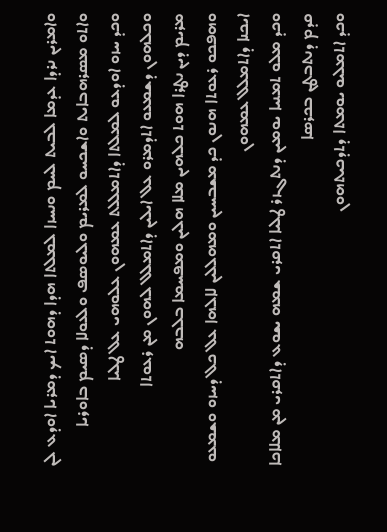ܘܐܡܪܝܢ ܢܪܕܐ ܥܕܡܐ ܠܒܝܬ ܠܚܡ ܘܢܚܙܐ ܠܡܠܬܐ ܗܕܐ ܕܗܘܬ ܐܝܟ ܕܡܪܝܐ ܐܘܕܥ ܠܢ
ܘܐܬܘ ܡܤܪܗܒܐܝܬ ܘܐܫܟܚܘ ܠܡܪܝܡ ܘܠܝܘܤܦ ܘܠܥܘܠܐ ܕܤܝܡ ܒܐܘܪܝܐ
ܘܟܕ ܚܙܘ ܐܘܕܥܘ ܠܡܠܬܐ ܕܐܬܡܠܠܬ ܥܡܗܘܢ ܥܠܘܗܝ ܥܠ ܛܠܝܐ
ܘܟܠܗܘܢ ܕܫܡܥܘ ܐܬܕܡܪܘ ܥܠ ܐܝܠܝܢ ܕܐܬܡܠܠ ܠܗܘܢ ܡܢ ܪܥܘܬܐ
ܡܪܝܡ ܕܝܢ ܢܛܪܐ ܗܘܬ ܟܠܗܝܢ ܡܠܐ ܗܠܝܢ ܘܡܦܚܡܐ ܒܠܒܗ
ܘܗܦܟܘ ܪܥܘܬܐ ܗܢܘܢ ܟܕ ܡܫܒܚܝܢ ܘܡܗܠܠܝܢ ܠܐܠܗܐ ܥܠ ܟܠ ܕܚܙܘ ܘܫܡܥܘ ܐܝܟܢܐ ܕܐܬܡܠܠ ܥܡܗܘܢ
ܘܟܕ ܡܠܘ ܬܡܢܝܐ ܝܘܡܝܢ ܕܢܬܓܙܪ ܛܠܝܐ ܐܬܩܪܝ ܫܡܗ ܝܫܘܥ ܕܐܬܩܪܝ ܡܢ ܡܠܐܟܐ ܩܕܡ ܕܢܬܒܛܢ ܒܟܪܤܐ
ܘܟܕ ܐܬܡܠܝܘ ܝܘܡܬܐ ܕܬܕܟܝܬܗܘܢ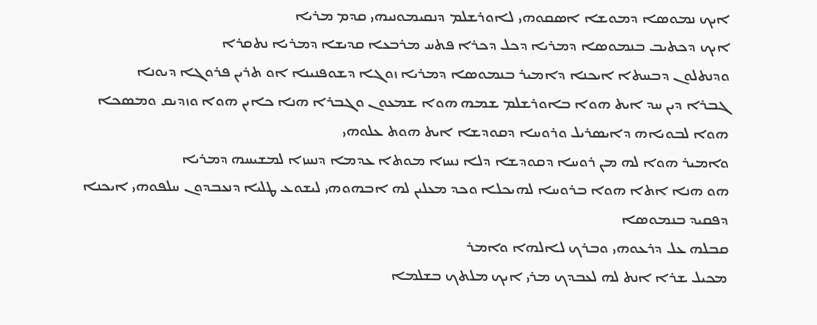ܐܝܟ ܢܡܘܤܐ ܕܡܘܫܐ ܐܤܩܘܗܝ ܠܐܘܪܫܠܡ ܕܢܩܝܡܘܢܝܗܝ ܩܕܡ ܡܪܝܐ
ܐܝܟ ܕܟܬܝܒ ܒܢܡܘܤܐ ܕܡܪܝܐ ܕܟܠ ܕܟܪܐ ܦܬܚ ܡܪܒܥܐ ܩܕܝܫܐ ܕܡܪܝܐ ܢܬܩܪܐ
ܘܕܢܬܠܘܢ ܕܒܚܬܐ ܐܝܟܢܐ ܕܐܡܝܪ ܒܢܡܘܤܐ ܕܡܪܝܐ ܙܘܓܐ ܕܫܘܦܢܝܢܐ ܐܘ ܬܪܝܢ ܦܪܘܓܐ ܕܝܘܢܐ
ܓܒܪܐ ܕܝܢ ܚܕ ܐܝܬ ܗܘܐ ܒܐܘܪܫܠܡ ܫܡܗ ܗܘܐ ܫܡܥܘܢ ܘܓܒܪܐ ܗܢܐ ܟܐܝܢ ܗܘܐ ܘܙܕܝܩ ܘܡܤܟܐ ܗܘܐ ܠܒܘܝܐܗ ܕܐܝܤܪܝܠ ܘܪܘܚܐ ܕܩܘܕܫܐ ܐܝܬ ܗܘܬ ܥܠܘܗܝ
ܘܐܡܝܪ ܗܘܐ ܠܗ ܡܢ ܪܘܚܐ ܕܩܘܕܫܐ ܕܠܐ ܢܚܙܐ ܡܘܬܐ ܥܕܡܐ ܕܢܚܙܐ ܠܡܫܝܚܗ ܕܡܪܝܐ
ܗܘ ܗܢܐ ܐܬܐ ܗܘܐ ܒܪܘܚܐ ܠܗܝܟܠܐ ܘܟܕ ܡܥܠܝܢ ܠܗ ܐܒܗܘܗܝ ܠܝܫܘܥ ܛܠܝܐ ܕܢܥܒܕܘܢ ܚܠܦܘܗܝ ܐܝܟܢܐ ܕܦܩܝܕ ܒܢܡܘܤܐ
ܩܒܠܗ ܥܠ ܕܪܥܘܗܝ ܘܒܪܟ ܠܐܠܗܐ ܘܐܡܪ
ܡܟܝܠ ܫܪܐ ܐܢܬ ܠܗ ܠܥܒܕܟ ܡܪܝ ܐܝܟ ܡܠܬܟ ܒܫܠܡܐ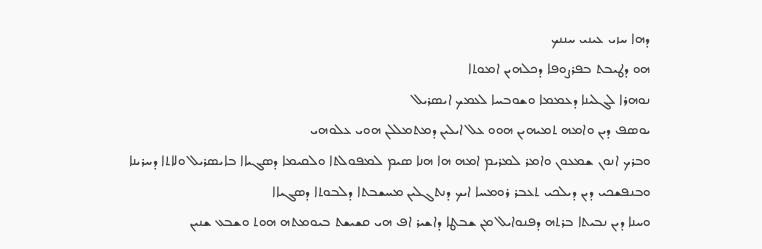ܕܗܐ ܚܙܝ ܥܝܢܝ ܚܢܢܟ
ܗܘ ܕܛܝܒܬ ܒܦܪܨܘܦܐ ܕܟܠܗܝܢ ܐܡܘܬܐ
ܢܘܗܪܐ ܠܓܠܝܢܐ ܕܥܡܡܐ ܘܫܘܒܚܐ ܠܥܡܟ ܐܝܤܪܝܠ
ܝܘܤܦ ܕܝܢ ܘܐܡܗ ܬܡܝܗܝܢ ܗܘܘ ܥܠ ܐܝܠܝܢ ܕܡܬܡܠܠܢ ܗܘܝ ܥܠܘܗܝ
ܘܒܪܟ ܐܢܘܢ ܫܡܥܘܢ ܘܐܡܪ ܠܡܪܝܡ ܐܡܗ ܗܐ ܗܢܐ ܤܝܡ ܠܡܦܘܠܬܐ ܘܠܩܝܡܐ ܕܤܓܝܐܐ ܒܐܝܤܪܝܠ ܘܠܐܬܐ ܕܚܪܝܢܐ
ܘܒܢܦܫܟܝ ܕܝܢ ܕܝܠܟܝ ܬܥܒܪ ܪܘܡܚܐ ܐܝܟ ܕܢܬܓܠܝܢ ܡܚܫܒܬܐ ܕܠܒܘܬܐ ܕܤܓܝܐܐ
ܘܚܢܐ ܕܝܢ ܢܒܝܬܐ ܒܪܬܗ ܕܦܢܘܐܝܠ ܡܢ ܫܒܛܐ ܕܐܫܝܪ ܐܦ ܗܝ ܩܫܝܫܬ ܒܝܘܡܬܗ ܗܘܬ ܘܫܒܥ ܫܢܝܢ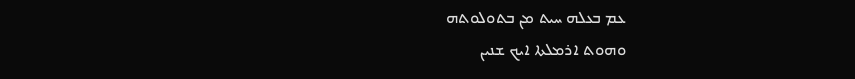ܥܡ ܒܥܠܗ ܚܝܬ ܡܢ ܒܬܘܠܘܬܗ
ܘܗܘܬ ܐܪܡܠܬܐ ܐܝܟ ܫܢܝܢ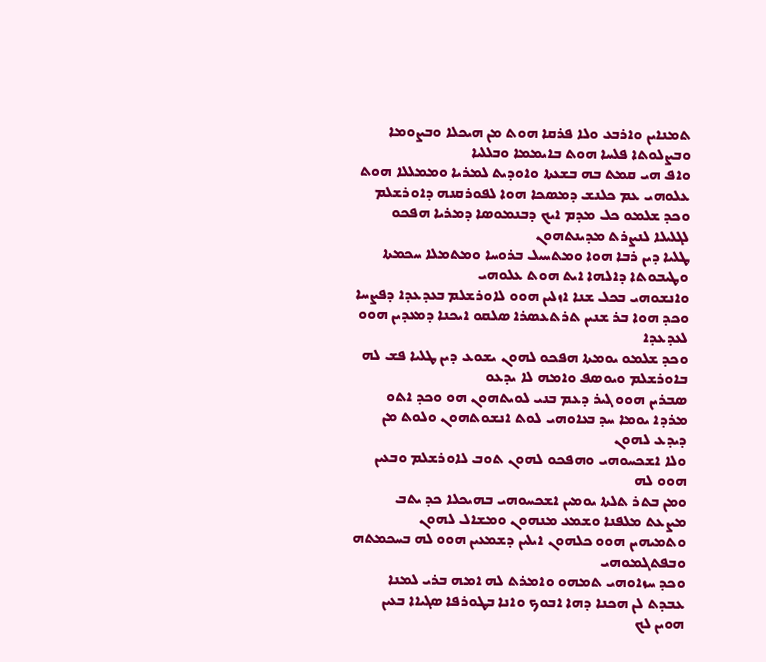ܬܡܢܐܝܢ ܘܐܪܒܥ ܘܠܐ ܦܪܩܐ ܗܘܬ ܡܢ ܗܝܟܠܐ ܘܒܨܘܡܐ ܘܒܨܠܘܬܐ ܦܠܚܐ ܗܘܬ ܒܐܝܡܡܐ ܘܒܠܠܝܐ
ܘܐܦ ܗܝ ܩܡܬ ܒܗ ܒܫܥܬܐ ܘܐܘܕܝܬ ܠܡܪܝܐ ܘܡܡܠܠܐ ܗܘܬ ܥܠܘܗܝ ܥܡ ܟܠܢܫ ܕܡܤܟܐ ܗܘܐ ܠܦܘܪܩܢܗ ܕܐܘܪܫܠܡ
ܘܟܕ ܫܠܡܘ ܟܠ ܡܕܡ ܐܝܟ ܕܒܢܡܘܤܐ ܕܡܪܝܐ ܗܦܟܘ ܠܓܠܝܠܐ ܠܢܨܪܬ ܡܕܝܢܬܗܘܢ
ܛܠܝܐ ܕܝܢ ܪܒܐ ܗܘܐ ܘܡܬܚܝܠ ܒܪܘܚܐ ܘܡܬܡܠܐ ܚܟܡܬܐ ܘܛܝܒܘܬܐ ܕܐܠܗܐ ܐܝܬ ܗܘܬ ܥܠܘܗܝ
ܘܐܢܫܘܗܝ ܒܟܠ ܫܢܐ ܐܙܠܝܢ ܗܘܘ ܠܐܘܪܫܠܡ ܒܥܕܥܕܐ ܕܦܨܚܐ
ܘܟܕ ܗܘܐ ܒܪ ܫܢܝܢ ܬܪܬܥܤܪܐ ܤܠܩܘ ܐܝܟܢܐ ܕܡܥܕܝܢ ܗܘܘ ܠܥܕܥܕܐ
ܘܟܕ ܫܠܡܘ ܝܘܡܬܐ ܗܦܟܘ ܠܗܘܢ ܝܫܘܥ ܕܝܢ ܛܠܝܐ ܦܫ ܠܗ ܒܐܘܪܫܠܡ ܘܝܘܤܦ ܘܐܡܗ ܠܐ ܝܕܥܘ
ܤܒܪܝܢ ܗܘܘ ܓܝܪ ܕܥܡ ܒܢܝ ܠܘܝܬܗܘܢ ܗܘ ܘܟܕ ܐܬܘ ܡܪܕܐ ܝܘܡܐ ܚܕ ܒܥܐܘܗܝ ܠܘܬ ܐܢܫܘܬܗܘܢ ܘܠܘܬ ܡܢ ܕܝܕܥ ܠܗܘܢ
ܘܠܐ ܐܫܟܚܘܗܝ ܘܗܦܟܘ ܠܗܘܢ ܬܘܒ ܠܐܘܪܫܠܡ ܘܒܥܝܢ ܗܘܘ ܠܗ
ܘܡܢ ܒܬܪ ܬܠܬܐ ܝܘܡܝܢ ܐܫܟܚܘܗܝ ܒܗܝܟܠܐ ܟܕ ܝܬܒ ܡܨܥܬ ܡܠܦܢܐ ܘܫܡܥ ܡܢܗܘܢ ܘܡܫܐܠ ܠܗܘܢ
ܘܬܡܝܗܝܢ ܗܘܘ ܟܠܗܘܢ ܐܝܠܝܢ ܕܫܡܥܝܢ ܗܘܘ ܠܗ ܒܚܟܡܬܗ ܘܒܦܬܓܡܘܗܝ
ܘܟܕ ܚܙܐܘܗܝ ܬܡܗܘ ܘܐܡܪܬ ܠܗ ܐܡܗ ܒܪܝ ܠܡܢܐ ܥܒܕܬ ܠܢ ܗܟܢܐ ܕܗܐ ܐܒܘܟ ܘܐܢܐ ܒܛܘܪܦܐ ܤܓܝܐܐ ܒܥܝܢ ܗܘܝܢ ܠܟ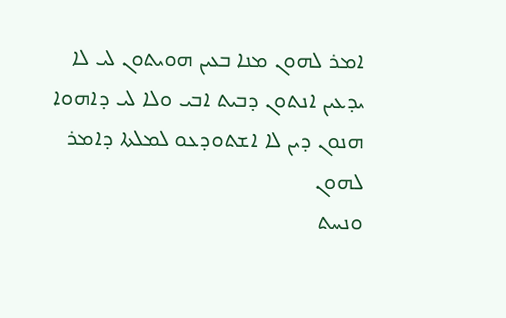ܐܡܪ ܠܗܘܢ ܡܢܐ ܒܥܝܢ ܗܘܝܬܘܢ ܠܝ ܠܐ ܝܕܥܝܢ ܐܢܬܘܢ ܕܒܝܬ ܐܒܝ ܘܠܐ ܠܝ ܕܐܗܘܐ
ܗܢܘܢ ܕܝܢ ܠܐ ܐܫܬܘܕܥܘ ܠܡܠܬܐ ܕܐܡܪ ܠܗܘܢ
ܘܢܚܬ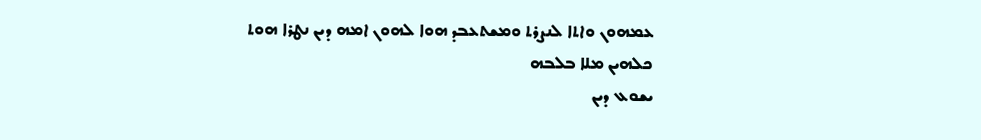ܥܡܗܘܢ ܘܐܬܐ ܠܢܨܪܬ ܘܡܫܬܥܒܕ ܗܘܐ ܠܗܘܢ ܐܡܗ ܕܝܢ ܢܛܪܐ ܗܘܬ ܟܠܗܝܢ ܡܠܐ ܒܠܒܗ
ܝܫܘܥ ܕܝܢ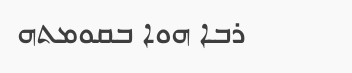ܪܒܐ ܗܘܐ ܒܩܘܡܬܗ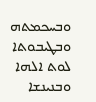ܘܒܚܟܡܬܗ ܘܒܛܝܒܘܬܐ ܠܘܬ ܐܠܗܐ ܘܒܢܝܢܫܐ